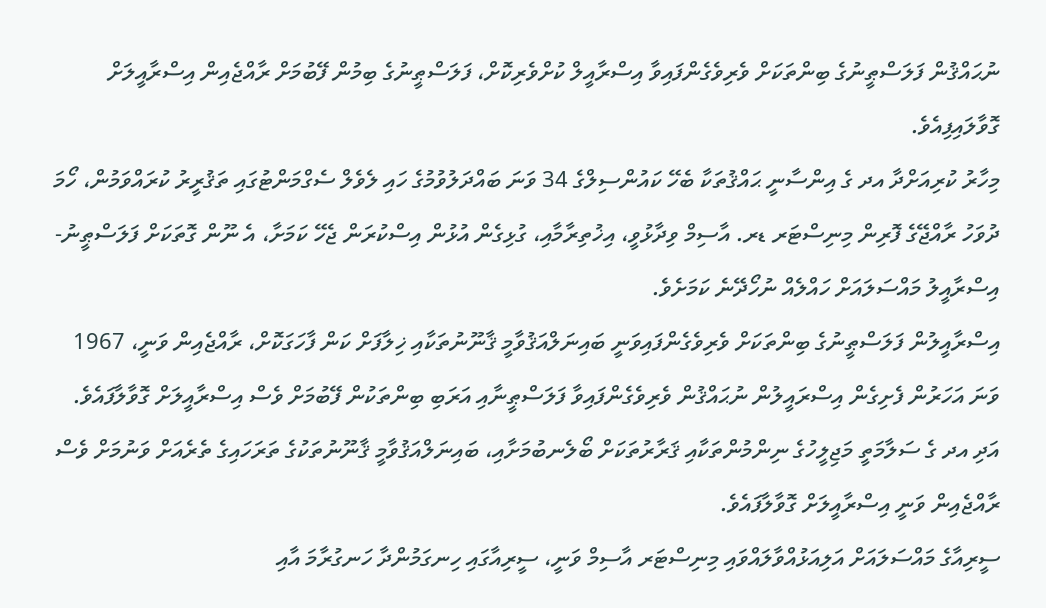ނުޙައްޤުން ފަލަސްޠީނުގެ ބިންތަކަށް ވެރިވެގެންފައިވާ އިސްރާއީލް ކުށްވެރިކޮށް، ފަލަސްޠީނުގެ ބިމުން ފޭބުމަށް ރާއްޖެއިން އިސްރާއީލަށް ގޮވާލައިފިއެވެ.
މިހާރު ކުރިއަށްދާ އދ ގެ އިންސާނީ ޙައްޤުތަކާ ބެހޭ ކައުންސިލްގެ 34 ވަނަ ބައްދަލުވުމުގެ ހައި ލެވެލް ސެގްމަންޓުގައި ތަޤުރީރު ކުރައްވަމުން، ހޯމަ ދުވަހު ރާއްޖޭގެ ފޮރިން މިނިސްޓަރ ޑރ. އާސިމް ވިދާޅުވީ، އިޚުތިރާމާއި، ގުޅިގެން އުޅުން އިސްކުރަން ޖެހޭ ކަމަށާ، އެ ނޫން ގޮތަކަށް ފަލަސްޠީނު-އިސްރާއީލު މައްސަލައަށް ހައްލެއް ނުހޯދޭނެ ކަމަށެވެ.
އިސްރާއީލުން ފަލަސްޠީނުގެ ބިންތަކަށް ވެރިވެގެންފައިވަނީ ބައިނަލްއަޤުވާމީ ޤާނޫނުތަކާއި ޚިލާފަށް ކަން ފާހަގަކޮށް، ރާއްޖެއިން ވަނީ، 1967 ވަނަ އަހަރުން ފެށިގެން އިސްރައީލުން ނުޙައްޤުން ވެރިވެގެންފައިވާ ފަލަސްޠީނާއި އަރަބި ބިންތަކުން ފޭބުމަށް ވެސް އިސްރާއީލަށް ގޮވާލާފައެވެ.
އަދި އދ ގެ ސަލާމަތީ މަޖިލީހުގެ ނިންމުންތަކާއި ޤަރާރުތަކަށް ބޯލެނބުމަށާއި، ބައިނަލްއަޤުވާމީ ޤާނޫނުތަކުގެ ތަރަހައިގެ ތެރެއަށް ވަނުމަށް ވެސް ރާއްޖެއިން ވަނީ އިސްރާއީލަށް ގޮވާލާފައެވެ.
ސީރިއާގެ މައްސަލައަށް އަލިއަޅުއްވާލައްވައި މިނިސްޓަރ އާސިމް ވަނީ، ސީރިއާގައި ހިނގަމުންދާ ހަނގުރާމަ އާއި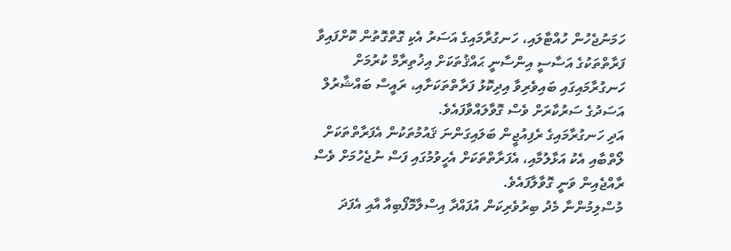ހަމަނުޖެހުން ހުއްޓާލައި، ހަނގުރާމައިގެ އަސަރު އެކި ގޮތްގޮތުން ކޮށްފައިވާ ފަރާތްތަކުގެ އަސާސީ އިންސާނީ ޙައްޤުތަކަށް އިޚުތިރާމް ކުރުމަށް ހަނގުރާމައިގައި ބައިވެރިވާ އިދިކޮޅު ފަރާތްތަކަށާއި، ރައީސް ބައްޝާރުލް އަސަދުގެ ސަރުކާރަށް ވެސް ގޮވާލައްވާފައެވެ.
އަދި ހަނގުރާމައިގެ ރެފިއުޖީން ބަލައިގަންނަ ޤައުމުތަކުން އެފަރާތްތަކަށް ލޯތްބާއި އެކު އަޅާލުމާއި، އެފަރާތްތަކަށް އެހީވުމުގައި ފަސް ނުޖެހުމަށް ވެސް ރާއްޖެއިން ވަނީ ގޮވާލާފައެވެ.
މުސްލިމުންނާ މެދު ބިރުވެރިކަން އުފައްދާ އިސްލާމޮފޯބިއާ އާއި އެފަދަ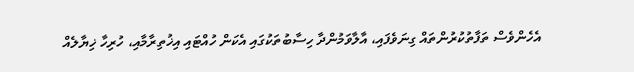އެހެންވެސް ތަފާތުކުރުންތައް ގިނަވެފައި، އާލާވަމުންދާ ހިސާބުތަކުގައި އެކަން ހުއްޓައި އިޚުތިރާމާއި، ހުރިހާ ޚިޔާލެއް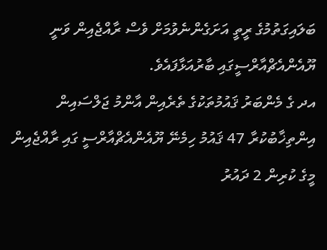ބަލައިގަތުމުގެ ރީތީ އަށަގެންނެވުމަށް ވެސް ރާއްޖެއިން ވަނީ ޔޫއެންއެޗްއާރްސީގައި ބާރުއަޅާފައެވެ.
އދ ގެ މެންބަރު ޤައުމުތަކުގެ ތެރެއިން އާންމު ޖަލްސައިން އިންތިޚާބުކުރާ 47 ޤައުމު ހިމެނޭ ޔޫއެންއެޗްއާރްސީ ގައި ރާއްޖެއިން މީގެ ކުރިން 2 ދައުރު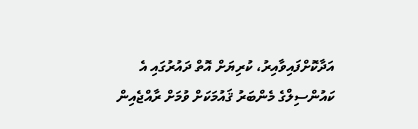އަދާކޮށްފައިވާއިރު، ކުރިޔަށް އޮތް ދައުރުގައި އެ ކައުންސިލްގެ މެންބަރު ޤައުމަކަށް ވުމަށް ރާއްޖެއިން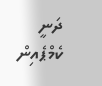ދަނީ ކެމްޕެއިން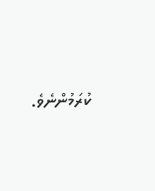ކުރަމުންނެވެ.